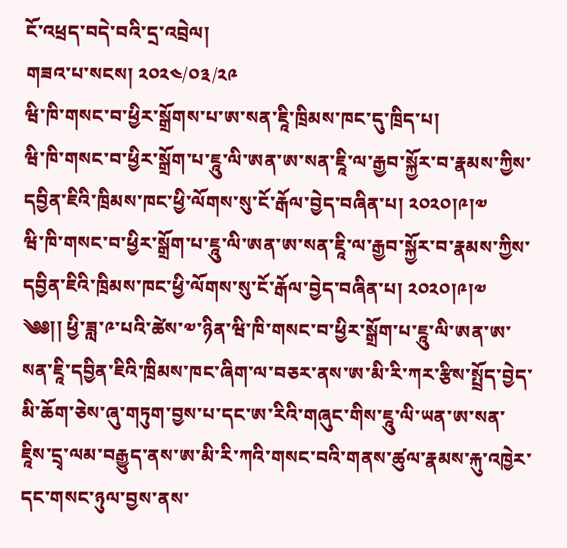ངོ་འཕྲད་བདེ་བའི་དྲ་འབྲེལ།
གཟའ་པ་སངས། ༢༠༢༤/༠༣/༢༩
ཝི་ཁི་གསང་བ་ཕྱིར་སྒྲོགས་པ་ཨ་སན་ཇཱི་ཁྲིམས་ཁང་དུ་ཁྲིད་པ།
ཝི་ཁི་གསང་བ་ཕྱིར་སྒྲོག་པ་ཇཱུ་ལི་ཨན་ཨ་སན་ཇཱི་ལ་རྒྱབ་སྐྱོར་བ་རྣམས་ཀྱིས་དབྱིན་ཇིའི་ཁྲིམས་ཁང་ཕྱི་ལོགས་སུ་ངོ་རྒོལ་བྱེད་བཞིན་པ། ༢༠༢༠།༩།༧
ཝི་ཁི་གསང་བ་ཕྱིར་སྒྲོག་པ་ཇཱུ་ལི་ཨན་ཨ་སན་ཇཱི་ལ་རྒྱབ་སྐྱོར་བ་རྣམས་ཀྱིས་དབྱིན་ཇིའི་ཁྲིམས་ཁང་ཕྱི་ལོགས་སུ་ངོ་རྒོལ་བྱེད་བཞིན་པ། ༢༠༢༠།༩།༧
༄༅།། ཕྱི་ཟླ་༩་པའི་ཚེས་༧་ཉིན་ཝི་ཁི་གསང་བ་ཕྱིར་སྒྲོག་པ་ཇཱུ་ལི་ཨན་ཨ་སན་ཇཱི་དབྱིན་ཇིའི་ཁྲིམས་ཁང་ཞིག་ལ་བཅར་ནས་ཨ་མི་རི་ཀར་རྩིས་སྤྲོད་བྱེད་མི་ཆོག་ཅེས་ཞུ་གཏུག་བྱས་པ་དང་ཨ་རིའི་གཞུང་གིས་ཇཱུ་ལི་ཡན་ཨ་སན་ཇཱིས་དྲྭ་ལམ་བརྒྱུད་ནས་ཨ་མི་རི་ཀའི་གསང་བའི་གནས་ཚུལ་རྣམས་རྐུ་འཁྱེར་དང་གསང་ཉུལ་བྱས་ནས་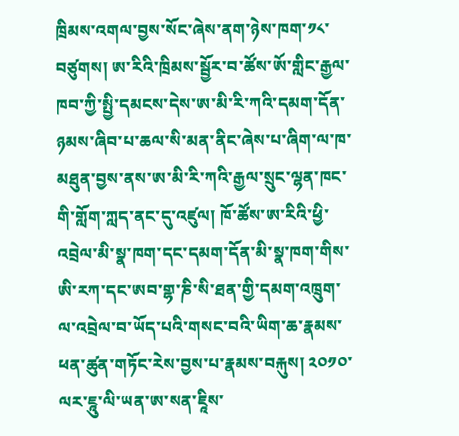ཁྲིམས་འགལ་བྱས་སོང་ཞེས་ནག་ཉེས་ཁག་༡༨་བཙུགས། ཨ་རིའི་ཁྲིམས་སྦྱོར་བ་ཚོས་ཨོ་གླིང་རྒྱལ་ཁབ་ཀྱི་སྤྱི་དམངས་དེས་ཨ་མི་རི་ཀའི་དམག་དོན་ཉམས་ཞིབ་པ་ཆལ་སི་མན་ནིང་ཞེས་པ་ཞིག་ལ་ཁ་མཐུན་བྱས་ནས་ཨ་མི་རི་ཀའི་རྒྱལ་སྲུང་ལྷན་ཁང་གི་གློག་ཀླད་ནང་དུ་འཛུལ། ཁོ་ཚོས་ཨ་རིའི་ཕྱི་འབྲེལ་མི་སྣ་ཁག་དང་དམག་དོན་མི་སྣ་ཁག་གིས་ཨི་རཀ་དང་ཨབ་གྷ་ཎི་སི་ཐན་གྱི་དམག་འཁྲུག་ལ་འབྲེལ་བ་ཡོད་པའི་གསང་བའི་ཡིག་ཆ་རྣམས་ཕན་ཚུན་གཏོང་རེས་བྱས་པ་རྣམས་བརྐུས། ༢༠༡༠་ལར་ཇཱུ་ལི་ཡན་ཨ་སན་ཇཱིས་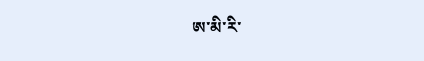ཨ་མི་རི་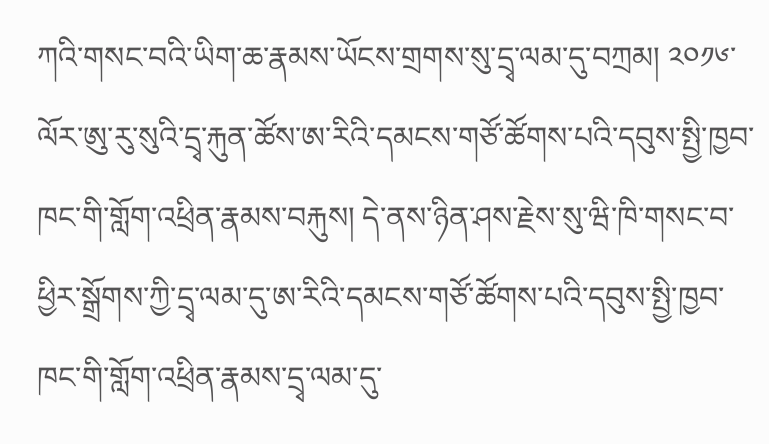ཀའི་གསང་བའི་ཡིག་ཆ་རྣམས་ཡོངས་གྲགས་སུ་དྲྭ་ལམ་དུ་བཀྲམ། ༢༠༡༦་ལོར་ཨུ་རུ་སུའི་དྲྭ་རྐུན་ཚོས་ཨ་རིའི་དམངས་གཙོ་ཚོགས་པའི་དབུས་སྤྱི་ཁྱབ་ཁང་གི་གློག་འཕྲིན་རྣམས་བརྐུས། དེ་ནས་ཉིན་ཤས་རྗེས་སུ་ཝི་ཁི་གསང་བ་ཕྱིར་སྒྲོགས་ཀྱི་དྲྭ་ལམ་དུ་ཨ་རིའི་དམངས་གཙོ་ཚོགས་པའི་དབུས་སྤྱི་ཁྱབ་ཁང་གི་གློག་འཕྲིན་རྣམས་དྲྭ་ལམ་དུ་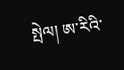སྤེལ། ཨ་རིའི་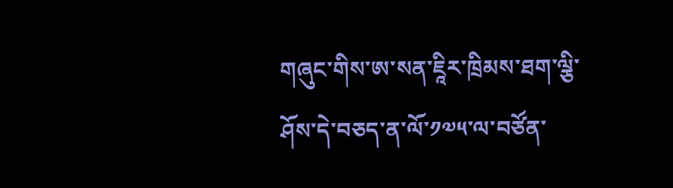གཞུང་གིས་ཨ་སན་ཇཱིར་ཁྲིམས་ཐག་ལྕི་ཤོས་དེ་བཅད་ན་ལོ་༡༧༥་ལ་བཙོན་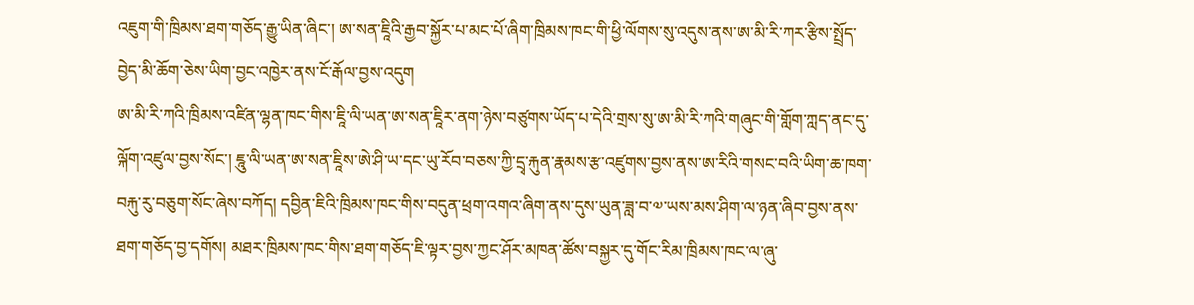འཇུག་གི་ཁྲིམས་ཐག་གཅོད་རྒྱུ་ཡིན་ཞིང་། ཨ་སན་ཇཱིའི་རྒྱབ་སྐྱོར་པ་མང་པོ་ཞིག་ཁྲིམས་ཁང་གི་ཕྱི་ལོགས་སུ་འདུས་ནས་ཨ་མི་རི་ཀར་རྩིས་སྤྲོད་བྱེད་མི་ཆོག་ཅེས་ཡིག་བྱང་འཁྱེར་ནས་ངོ་རྒོལ་བྱས་འདུག
ཨ་མི་རི་ཀའི་ཁྲིམས་འཛིན་ལྷན་ཁང་གིས་ཇཱི་ལི་ཡན་ཨ་སན་ཇཱིར་ནག་ཉེས་བཙུགས་ཡོད་པ་དེའི་གྲས་སུ་ཨ་མི་རི་ཀའི་གཞུང་གི་གློག་ཀླད་ནང་དུ་ལྐོག་འཛུལ་བྱས་སོང་། ཇཱུ་ལི་ཡན་ཨ་སན་ཇཱིས་ཨེ་ཤི་ཡ་དང་ཡུ་རོབ་བཅས་ཀྱི་དྲྭ་རྐུན་རྣམས་རྩ་འཛུགས་བྱས་ནས་ཨ་རིའི་གསང་བའི་ཡིག་ཆ་ཁག་བརྐུ་རུ་བཅུག་སོང་ཞེས་བཀོད། དབྱིན་ཇིའི་ཁྲིམས་ཁང་གིས་བདུན་ཕྲག་འགའ་ཞིག་ནས་དུས་ཡུན་ཟླ་བ་༧་ཡས་མས་ཤིག་ལ་ཉན་ཞིབ་བྱས་ནས་ཐག་གཅོད་བྱ་དགོས། མཐར་ཁྲིམས་ཁང་གིས་ཐག་གཅོད་ཇི་ལྟར་བྱས་ཀྱང་ཤོར་མཁན་ཚོས་བསྐྱར་དུ་གོང་རིམ་ཁྲིམས་ཁང་ལ་ཞུ་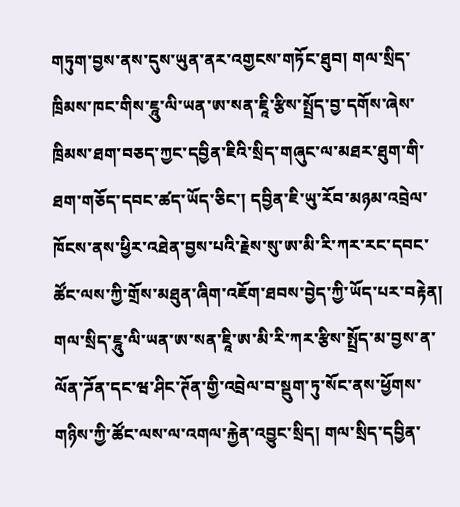གཏུག་བྱས་ནས་དུས་ཡུན་ནར་འགྱངས་གཏོང་ཐུབ། གལ་སྲིད་ཁྲིམས་ཁང་གིས་ཇཱུ་ལི་ཡན་ཨ་སན་ཇཱི་རྩིས་སྤྲོད་བྱ་དགོས་ཞེས་ཁྲིམས་ཐག་བཅད་ཀྱང་དབྱིན་ཇིའི་སྲིད་གཞུང་ལ་མཐར་ཐུག་གི་ཐག་གཅོད་དབང་ཚད་ཡོད་ཅིང་། དབྱིན་ཇི་ཡུ་རོབ་མཉམ་འབྲེལ་ཁོངས་ནས་ཕྱིར་འཐེན་བྱས་པའི་རྗེས་སུ་ཨ་མི་རི་ཀར་རང་དབང་ཚོང་ལས་ཀྱི་གྲོས་མཐུན་ཞིག་འཇོག་ཐབས་བྱེད་ཀྱི་ཡོད་པར་བརྟེན། གལ་སྲིད་ཇཱུ་ལི་ཡན་ཨ་སན་ཇཱི་ཨ་མི་རི་ཀར་རྩིས་སྤྲོད་མ་བྱས་ན་ལོན་ཌོན་དང་ཝ་ཤིང་ཊོན་གྱི་འབྲེལ་བ་སྡུག་ཏུ་སོང་ནས་ཕྱོགས་གཉིས་ཀྱི་ཚོང་ལས་ལ་འགལ་རྐྱེན་འབྱུང་སྲིད། གལ་སྲིད་དབྱིན་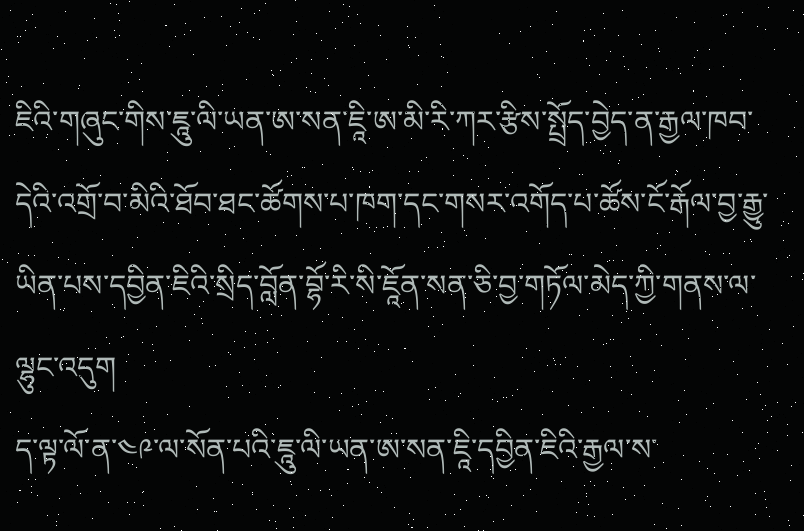ཇིའི་གཞུང་གིས་ཇཱུ་ལི་ཡན་ཨ་སན་ཇཱི་ཨ་མི་རི་ཀར་རྩིས་སྤྲོད་བྱེད་ན་རྒྱལ་ཁབ་དེའི་འགྲོ་བ་མིའི་ཐོབ་ཐང་ཚོགས་པ་ཁག་དང་གསར་འགོད་པ་ཚོས་ངོ་རྒོལ་བྱ་རྒྱུ་ཡིན་པས་དབྱིན་ཇིའི་སྲིད་བློན་བྷོ་རི་སི་ཇཱོན་སན་ཅི་བྱ་གཏོལ་མེད་ཀྱི་གནས་ལ་ལྷུང་འདུག
ད་ལྟ་ལོ་ན་༤༩་ལ་སོན་པའི་ཇཱུ་ལི་ཡན་ཨ་སན་ཇཱི་དབྱིན་ཇིའི་རྒྱལ་ས་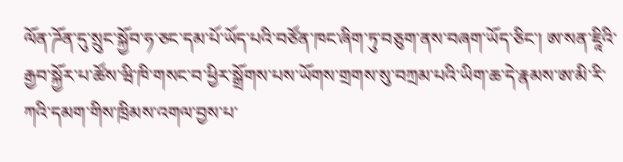ལོན་ཌོན་དུ་སྲུང་སྐྱོབ་ཧ་ཅང་དམ་པོ་ཡོད་པའི་བཙོན་ཁང་ཞིག་ཏུ་བཅུག་ནས་བཞག་ཡོད་ཅིང་། ཨ་སན་ཇཱིའི་རྒྱབ་སྐྱོར་པ་ཚོས་ཝི་ཁི་གསང་བ་ཕྱིར་སྒྲོགས་པས་ཡོགས་གྲགས་སུ་བཀྲམ་པའི་ཡིག་ཆ་དེ་རྣམས་ཨ་མི་རི་ཀའི་དམག་གིས་ཁྲིམས་འགལ་བྱས་པ་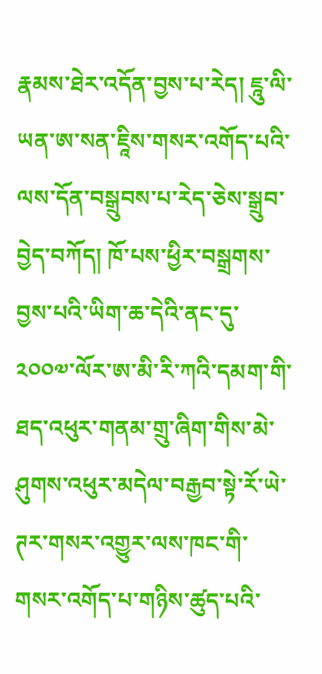རྣམས་ཐེར་འདོན་བྱས་པ་རེད། ཇཱུ་ལི་ཡན་ཨ་སན་ཇཱིས་གསར་འགོད་པའི་ལས་དོན་བསྒྲུབས་པ་རེད་ཅེས་སྒྲུབ་བྱེད་བཀོད། ཁོ་པས་ཕྱིར་བསྒྲགས་བྱས་པའི་ཡིག་ཆ་དེའི་ནང་དུ་༢༠༠༧་ལོར་ཨ་མི་རི་ཀའི་དམག་གི་ཐད་འཕུར་གནམ་གྲུ་ཞིག་གིས་མེ་ཤུགས་འཕུར་མདེལ་བརྒྱབ་སྟེ་རོ་ཡེ་ཊར་གསར་འགྱུར་ལས་ཁང་གི་གསར་འགོད་པ་གཉིས་ཚུད་པའི་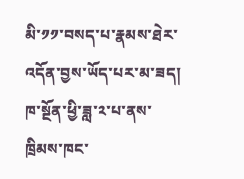མི་༡༡་བསད་པ་རྣམས་ཐེར་འདོན་བྱས་ཡོད་པར་མ་ཟད། ཁ་སྔོན་ཕྱི་ཟླ་༢་པ་ནས་ཁྲིམས་ཁང་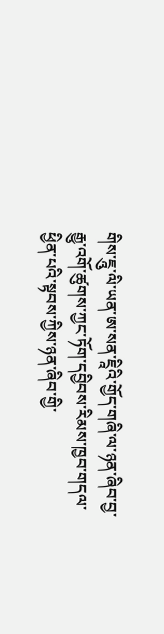གིས་ཇཱུ་ལི་ཡན་ཨ་སན་ཇཱིའི་གྱོད་གཞི་ལ་ཉན་ཞིབ་བྱ་རྒྱུ་འགོ་ཚུགས་ཀྱང་ཏོག་དབྱིབས་རིམས་ཁྱབ་གདལ་ཕྱིན་པའི་སྟབས་ཀྱིས་ཉན་ཞིབ་གྱི་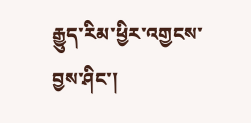རྒྱུད་རིམ་ཕྱིར་འགྱངས་བྱས་ཤིང་།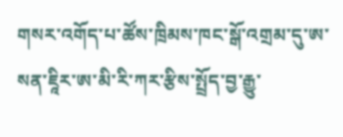གསར་འགོད་པ་ཚོས་ཁྲིམས་ཁང་སྒོ་འགྲམ་དུ་ཨ་སན་ཇཱིར་ཨ་མི་རི་ཀར་རྩིས་སྤྲོད་བྱ་རྒྱུ་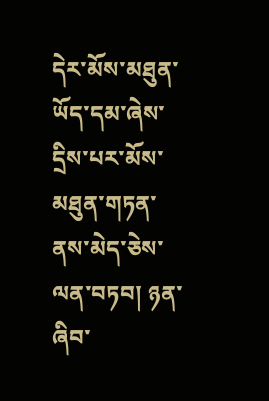དེར་མོས་མཐུན་ཡོད་དམ་ཞེས་དྲིས་པར་མོས་མཐུན་གཏན་ནས་མེད་ཅེས་ལན་བཏབ། ཉན་ཞིབ་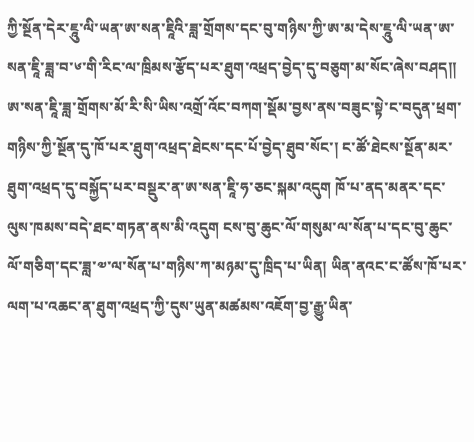ཀྱི་སྔོན་དེར་ཇཱུ་ལི་ཡན་ཨ་སན་ཇཱིའི་ཟླ་གྲོགས་དང་བུ་གཉིས་ཀྱི་ཨ་མ་དེས་ཇཱུ་ལི་ཡན་ཨ་སན་ཇཱི་ཟླ་བ་༦་གི་རིང་ལ་ཁྲིམས་རྩོད་པར་ཐུག་འཕྲད་བྱེད་དུ་བཅུག་མ་སོང་ཞེས་བཤད།།
ཨ་སན་ཇཱི་ཟླ་གྲོགས་མོ་རི་སི་ཡིས་འགྲོ་འོང་བཀག་སྡོམ་བྱས་ནས་བཟུང་སྟེ་ང་བདུན་ཕྲག་གཉིས་ཀྱི་སྔོན་དུ་ཁོ་པར་ཐུག་འཕྲད་ཐེངས་དང་པོ་བྱེད་ཐུབ་སོང་། ང་ཚོ་ཐེངས་སྔོན་མར་ཐུག་འཕྲད་དུ་བསྐྱོད་པར་བསྡུར་ན་ཨ་སན་ཇཱི་ཧ་ཅང་སྐམ་འདུག ཁོ་པ་ནད་མནར་དང་ལུས་ཁམས་བདེ་ཐང་གཏན་ནས་མི་འདུག ངས་བུ་ཆུང་ལོ་གསུམ་ལ་སོན་པ་དང་བུ་ཆུང་ལོ་གཅིག་དང་ཟླ་༧་ལ་སོན་པ་གཉིས་ཀ་མཉམ་དུ་ཁྲིད་པ་ཡིན། ཡིན་ནའང་ང་ཚོས་ཁོ་པར་ལག་པ་འཆང་ན་ཐུག་འཕྲད་ཀྱི་དུས་ཡུན་མཚམས་འཇོག་བྱ་རྒྱུ་ཡིན་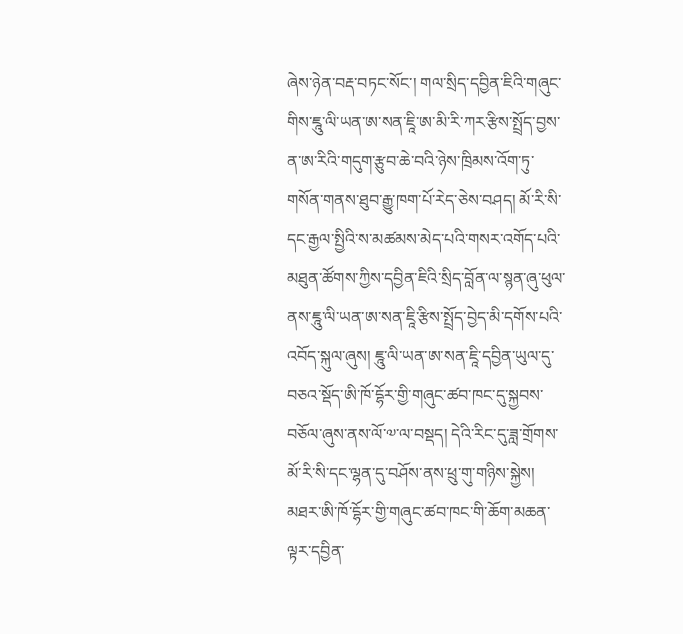ཞེས་ཉེན་བརྡ་བཏང་སོང་། གལ་སྲིད་དབྱིན་ཇིའི་གཞུང་གིས་ཇཱུ་ལི་ཡན་ཨ་སན་ཇཱི་ཨ་མི་རི་ཀར་རྩིས་སྤྲོད་བྱས་ན་ཨ་རིའི་གདུག་རྩུབ་ཆེ་བའི་ཉེས་ཁྲིམས་འོག་ཏུ་གསོན་གནས་ཐུབ་རྒྱུ་ཁག་པོ་རེད་ཅེས་བཤད། མོ་རི་སི་དང་རྒྱལ་སྤྱིའི་ས་མཚམས་མེད་པའི་གསར་འགོད་པའི་མཐུན་ཚོགས་ཀྱིས་དབྱིན་ཇིའི་སྲིད་བློན་ལ་སྙན་ཞུ་ཕུལ་ནས་ཇཱུ་ལི་ཡན་ཨ་སན་ཇཱི་རྩིས་སྤྲོད་བྱེད་མི་དགོས་པའི་འབོད་སྐུལ་ཞུས། ཇཱུ་ལི་ཡན་ཨ་སན་ཇཱི་དབྱིན་ཡུལ་དུ་བཅའ་སྡོད་ཨི་ཁོ་དྷོར་གྱི་གཞུང་ཚབ་ཁང་དུ་སྐྱབས་བཅོལ་ཞུས་ནས་ལོ་༧་ལ་བསྡད། དེའི་རིང་དུ་ཟླ་གྲོགས་མོ་རི་སི་དང་ལྷན་དུ་བཤོས་ནས་ཕྲུ་གུ་གཉིས་སྐྱེས། མཐར་ཨི་ཁོ་དྷོར་གྱི་གཞུང་ཚབ་ཁང་གི་ཆོག་མཆན་ལྟར་དབྱིན་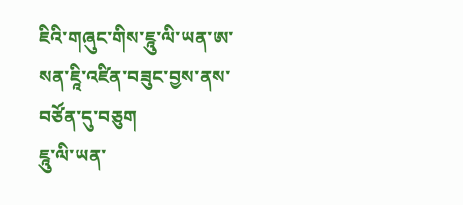ཇིའི་གཞུང་གིས་ཇཱུ་ལི་ཡན་ཨ་སན་ཇཱི་འཛིན་བཟུང་བྱས་ནས་བཙོན་དུ་བཅུག
ཇཱུ་ལི་ཡན་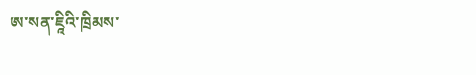ཨ་སན་ཇཱིའི་ཁྲིམས་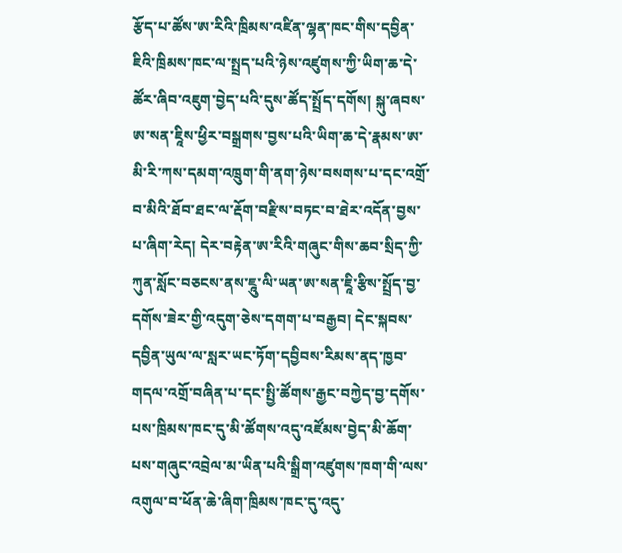རྩོད་པ་ཚོས་ཨ་རིའི་ཁྲིམས་འཛིན་ལྷན་ཁང་གིས་དབྱིན་ཇིའི་ཁྲིམས་ཁང་ལ་སྤྲད་པའི་ཉེས་འཛུགས་ཀྱི་ཡིག་ཆ་དེ་ཚོར་ཞིབ་འཇུག་བྱེད་པའི་དུས་ཚོད་སྤྲོད་དགོས། སྐུ་ཞབས་ཨ་སན་ཇཱིས་ཕྱིར་བསྒྲགས་བྱས་པའི་ཡིག་ཆ་དེ་རྣམས་ཨ་མི་རི་ཀས་དམག་འཁྲུག་གི་ནག་ཉེས་བསགས་པ་དང་འགྲོ་བ་མིའི་ཐོབ་ཐང་ལ་རྡོག་བརྫིས་བཏང་བ་ཐེར་འདོན་བྱས་པ་ཞིག་རེད། དེར་བརྟེན་ཨ་རིའི་གཞུང་གིས་ཆབ་སྲིད་ཀྱི་ཀུན་སློང་བཅངས་ནས་ཇཱུ་ལི་ཡན་ཨ་སན་ཇཱི་རྩིས་སྤྲོད་བྱ་དགོས་ཟེར་གྱི་འདུག་ཅེས་དགག་པ་བརྒྱབ། དེང་སྐབས་དབྱིན་ཡུལ་ལ་སླར་ཡང་ཏོག་དབྱིབས་རིམས་ནད་ཁྱབ་གདལ་འགྲོ་བཞིན་པ་དང་སྤྱི་ཚོགས་རྒྱང་བཀྱེད་བྱ་དགོས་པས་ཁྲིམས་ཁང་དུ་མི་ཚོགས་འདུ་འཛོམས་བྱེད་མི་ཆོག་པས་གཞུང་འབྲེལ་མ་ཡིན་པའི་སྒྲིག་འཛུགས་ཁག་གི་ལས་འགུལ་བ་ཕོན་ཆེ་ཞིག་ཁྲིམས་ཁང་དུ་འདུ་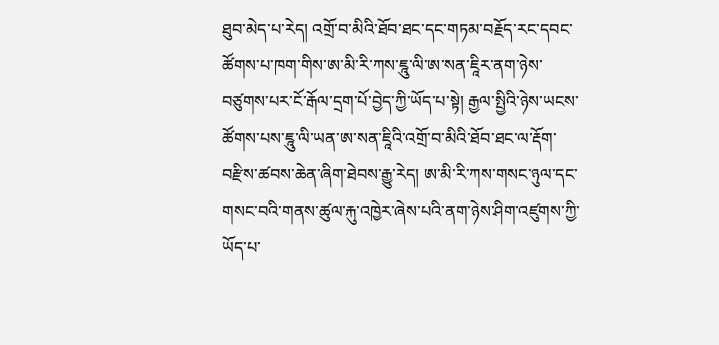ཐུབ་མེད་པ་རེད། འགྲོ་བ་མིའི་ཐོབ་ཐང་དང་གཏམ་བརྗོད་རང་དབང་ཚོགས་པ་ཁག་གིས་ཨ་མི་རི་ཀས་ཇཱུ་ལི་ཨ་སན་ཇཱིར་ནག་ཉེས་བཙུགས་པར་ངོ་རྒོལ་དྲག་པོ་བྱེད་ཀྱི་ཡོད་པ་སྟེ། རྒྱལ་སྤྱིའི་ཉེས་ཡངས་ཚོགས་པས་ཇཱུ་ལི་ཡན་ཨ་སན་ཇཱིའི་འགྲོ་བ་མིའི་ཐོབ་ཐང་ལ་རྡོག་བརྫིས་ཚབས་ཆེན་ཞིག་ཐེབས་རྒྱུ་རེད། ཨ་མི་རི་ཀས་གསང་ཉུལ་དང་གསང་བའི་གནས་ཚུལ་རྐུ་འཁྱེར་ཞེས་པའི་ནག་ཉེས་ཤིག་འཛུགས་ཀྱི་ཡོད་པ་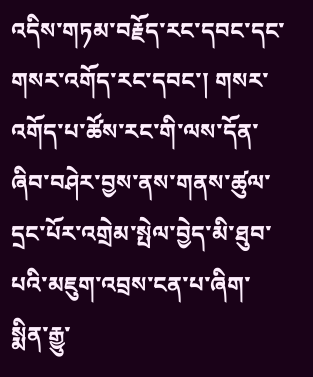འདིས་གཏམ་བརྗོད་རང་དབང་དང་གསར་འགོད་རང་དབང་། གསར་འགོད་པ་ཚོས་རང་གི་ལས་དོན་ཞིབ་བཤེར་བྱས་ནས་གནས་ཚུལ་དྲང་པོར་འགྲེམ་སྤེལ་བྱེད་མི་ཐུབ་པའི་མཇུག་འབྲས་ངན་པ་ཞིག་སྨིན་རྒྱུ་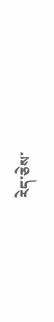རེད་ཅེས་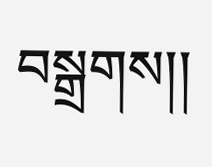བསྒྲགས།།